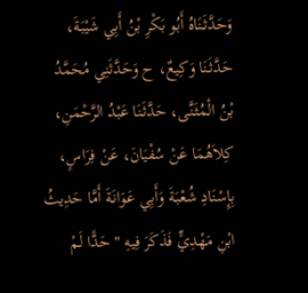وَحَدَّثَنَاهُ أَبُو بَكْرِ بْنُ أَبِي شَيْبَةَ، حَدَّثَنَا وَكِيعٌ، ح وَحَدَّثَنِي مُحَمَّدُ بْنُ الْمُثَنَّى، حَدَّثَنَا عَبْدُ الرَّحْمَنِ، كِلاَهُمَا عَنْ سُفْيَانَ، عَنْ فِرَاسٍ، بِإِسْنَادِ شُعْبَةَ وَأَبِي عَوَانَةَ أَمَّا حَدِيثُ ابْنِ مَهْدِيٍّ فَذَكَرَ فِيهِ " حَدًّا لَمْ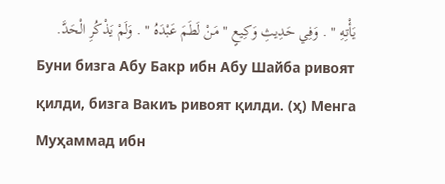يَأْتِهِ " . وَفِي حَدِيثِ وَكِيعٍ " مَنْ لَطَمَ عَبْدَهُ " . وَلَمْ يَذْكُرِ الْحَدَّ.
Буни бизга Абу Бакр ибн Абу Шайба ривоят қилди, бизга Вакиъ ривоят қилди. (ҳ) Менга Муҳаммад ибн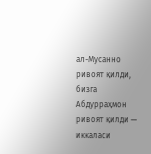ал-Мусанно ривоят қилди, бизга Абдурраҳмон ривоят қилди — иккаласи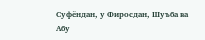Суфёндан, у Фиросдан, Шуъба ва Абу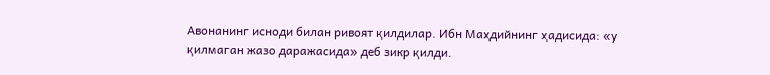Авонанинг исноди билан ривоят қилдилар. Ибн Маҳдийнинг ҳадисида: «у қилмаган жазо даражасида» деб зикр қилди.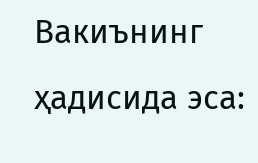Вакиънинг ҳадисида эса: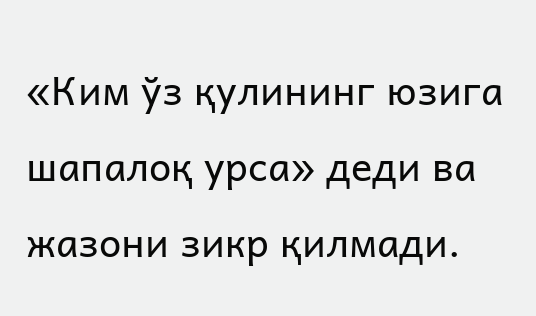«Ким ўз қулининг юзига шапалоқ урса» деди ва жазони зикр қилмади.